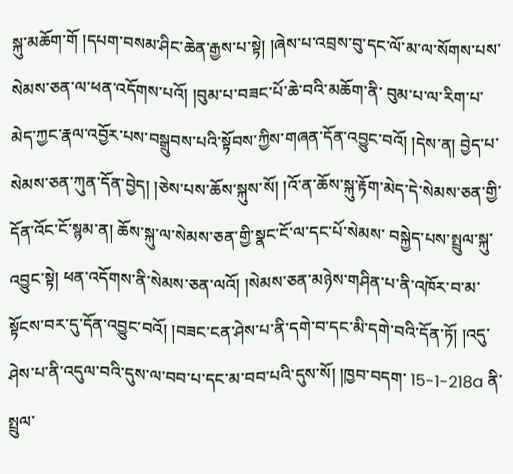སྐུ་མཆོག་གོ །དཔག་བསམ་ཤིང་ཆེན་རྒྱས་པ་སྟེ། །ཞེས་པ་འབྲས་བུ་དང་ལོ་མ་ལ་སོགས་པས་སེམས་ཅན་ལ་ཕན་འདོགས་པའོ། །བུམ་པ་བཟང་པོ་ཆེ་བའི་མཆོག་ནི་ བུམ་པ་ལ་རིག་པ་མེད་ཀྱང་རྣལ་འབྱོར་པས་བསྒྲུབས་པའི་སྟོབས་ཀྱིས་གཞན་དོན་འབྱུང་བའོ། །དེས་ན། བྱེད་པ་སེམས་ཅན་ཀུན་དོན་བྱེད། །ཅེས་པས་ཆོས་སྐུས་སོ། །འོ་ན་ཆོས་སྐུ་རྟོག་མེད་དེ་སེམས་ཅན་གྱི་དོན་འོང་ངོ་སྙམ་ན། ཆོས་སྐུ་ལ་སེམས་ཅན་གྱི་སྣང་ངོ་ལ་དང་པོ་སེམས་ བསྐྱེད་པས་སྤྲུལ་སྐུ་འབྱུང་སྟེ། ཕན་འདོགས་ནི་སེམས་ཅན་ལའོ། །སེམས་ཅན་མཉེས་གཤིན་པ་ནི་འཁོར་བ་མ་སྟོངས་བར་དུ་དོན་འབྱུང་བའོ། །བཟང་ངན་ཤེས་པ་ནི་དགེ་བ་དང་མི་དགེ་བའི་དོན་ཏོ། །འདུ་ཤེས་པ་ནི་འདུལ་བའི་དུས་ལ་བབ་པ་དང་མ་བབ་པའི་དུས་སོ། །ཁྱབ་བདག་ 15-1-218a ནི་སྤྲུལ་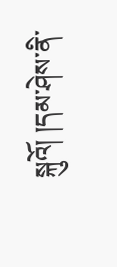སྐུའོ། །དམ་ཤེས་ནི་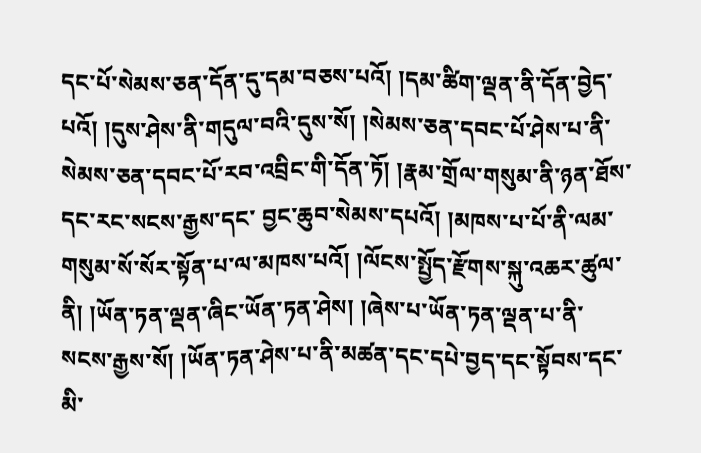དང་པོ་སེམས་ཅན་དོན་དུ་དམ་བཅས་པའོ། །དམ་ཚིག་ལྡན་ནི་དོན་བྱེད་པའོ། །དུས་ཤེས་ནི་གདུལ་བའི་དུས་སོ། །སེམས་ཅན་དབང་པོ་ཤེས་པ་ནི་སེམས་ཅན་དབང་པོ་རབ་འབྲིང་གི་དོན་ཏོ། །རྣམ་གྲོལ་གསུམ་ནི་ཉན་ཐོས་དང་རང་སངས་རྒྱས་དང་ བྱང་ཆུབ་སེམས་དཔའོ། །མཁས་པ་པོ་ནི་ལམ་གསུམ་སོ་སོར་སྟོན་པ་ལ་མཁས་པའོ། །ལོངས་སྤྱོད་རྫོགས་སྐུ་འཆར་ཚུལ་ནི། །ཡོན་ཏན་ལྡན་ཞིང་ཡོན་ཏན་ཤེས། །ཞེས་པ་ཡོན་ཏན་ལྡན་པ་ནི་སངས་རྒྱས་སོ། །ཡོན་ཏན་ཤེས་པ་ནི་མཚན་དང་དཔེ་བྱད་དང་སྟོབས་དང་མི་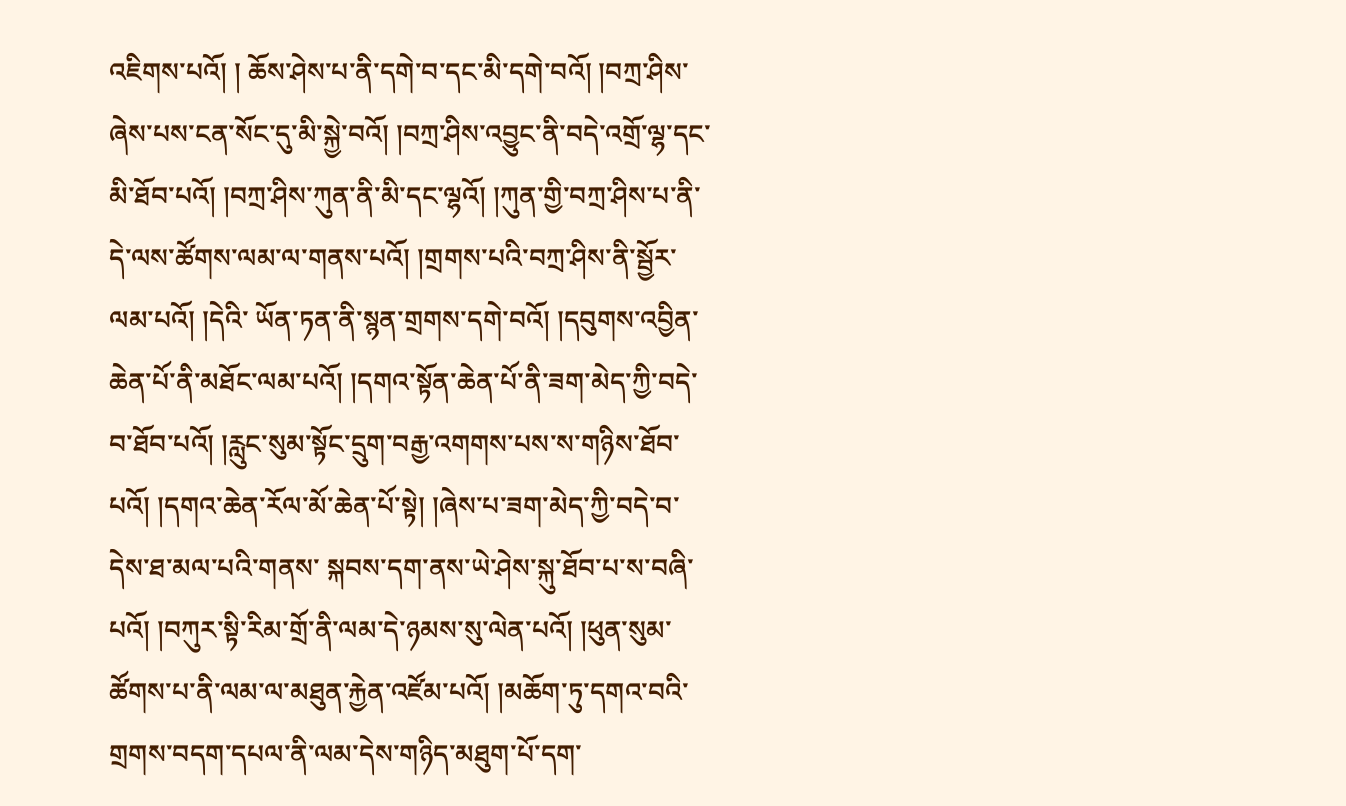འཇིགས་པའོ། ། ཆོས་ཤེས་པ་ནི་དགེ་བ་དང་མི་དགེ་བའོ། །བཀྲ་ཤིས་ཞེས་པས་ངན་སོང་དུ་མི་སྐྱེ་བའོ། །བཀྲ་ཤིས་འབྱུང་ནི་བདེ་འགྲོ་ལྷ་དང་མི་ཐོབ་པའོ། །བཀྲ་ཤིས་ཀུན་ནི་མི་དང་ལྷའོ། །ཀུན་གྱི་བཀྲ་ཤིས་པ་ནི་དེ་ལས་ཚོགས་ལམ་ལ་གནས་པའོ། །གྲགས་པའི་བཀྲ་ཤིས་ནི་སྦྱོར་ལམ་པའོ། །དེའི་ ཡོན་ཏན་ནི་སྙན་གྲགས་དགེ་བའོ། །དབུགས་འབྱིན་ཆེན་པོ་ནི་མཐོང་ལམ་པའོ། །དགའ་སྟོན་ཆེན་པོ་ནི་ཟག་མེད་ཀྱི་བདེ་བ་ཐོབ་པའོ། །རླུང་སུམ་སྟོང་དྲུག་བརྒྱ་འགགས་པས་ས་གཉིས་ཐོབ་པའོ། །དགའ་ཆེན་རོལ་མོ་ཆེན་པོ་སྟེ། །ཞེས་པ་ཟག་མེད་ཀྱི་བདེ་བ་དེས་ཐ་མལ་པའི་གནས་ སྐབས་དག་ནས་ཡེ་ཤེས་སྐུ་ཐོབ་པ་ས་བཞི་པའོ། །བཀུར་སྟི་རིམ་གྲོ་ནི་ལམ་དེ་ཉམས་སུ་ལེན་པའོ། །ཕུན་སུམ་ཚོགས་པ་ནི་ལམ་ལ་མཐུན་རྐྱེན་འཛོམ་པའོ། །མཆོག་ཏུ་དགའ་བའི་གྲགས་བདག་དཔལ་ནི་ལམ་དེས་གཉིད་མཐུག་པོ་དག་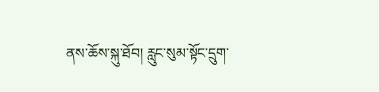ནས་ཆོས་སྐུ་ཐོབ། རླུང་སུམ་སྟོང་དྲུག་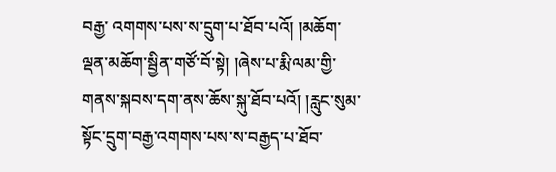བརྒྱ་ འགགས་པས་ས་དྲུག་པ་ཐོབ་པའོ། །མཆོག་ལྡན་མཆོག་སྦྱིན་གཙོ་བོ་སྟེ། །ཞེས་པ་རྨི་ལམ་གྱི་གནས་སྐབས་དག་ནས་ཆོས་སྐུ་ཐོབ་པའོ། །རླུང་སུམ་སྟོང་དྲུག་བརྒྱ་འགགས་པས་ས་བརྒྱད་པ་ཐོབ་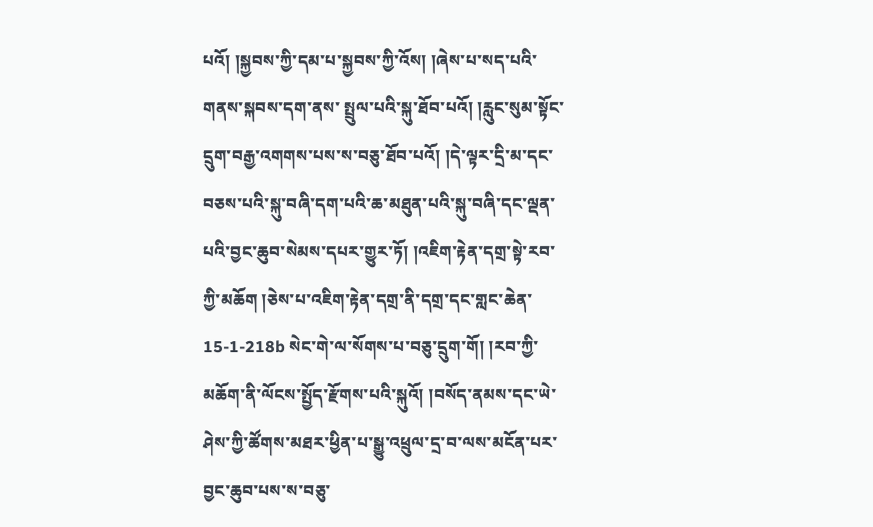པའོ། །སྐྱབས་ཀྱི་དམ་པ་སྐྱབས་ཀྱི་འོས། །ཞེས་པ་སད་པའི་གནས་སྐབས་དག་ནས་ སྤྲུལ་པའི་སྐུ་ཐོབ་པའོ། །རླུང་སུམ་སྟོང་དྲུག་བརྒྱ་འགགས་པས་ས་བཅུ་ཐོབ་པའོ། །དེ་ལྟར་དྲི་མ་དང་བཅས་པའི་སྐུ་བཞི་དག་པའི་ཆ་མཐུན་པའི་སྐུ་བཞི་དང་ལྡན་པའི་བྱང་ཆུབ་སེམས་དཔར་གྱུར་ཏོ། །འཇིག་རྟེན་དགྲ་སྟེ་རབ་ཀྱི་མཆོག །ཅེས་པ་འཇིག་རྟེན་དགྲ་ནི་དགྲ་དང་གླང་ཆེན་ 15-1-218b སེང་གེ་ལ་སོགས་པ་བཅུ་དྲུག་གོ། །རབ་ཀྱི་མཆོག་ནི་ལོངས་སྤྱོད་རྫོགས་པའི་སྐུའོ། །བསོད་ནམས་དང་ཡེ་ཤེས་ཀྱི་ཚོགས་མཐར་ཕྱིན་པ་སྒྱུ་འཕྲུལ་དྲ་བ་ལས་མངོན་པར་བྱང་ཆུབ་པས་ས་བཅུ་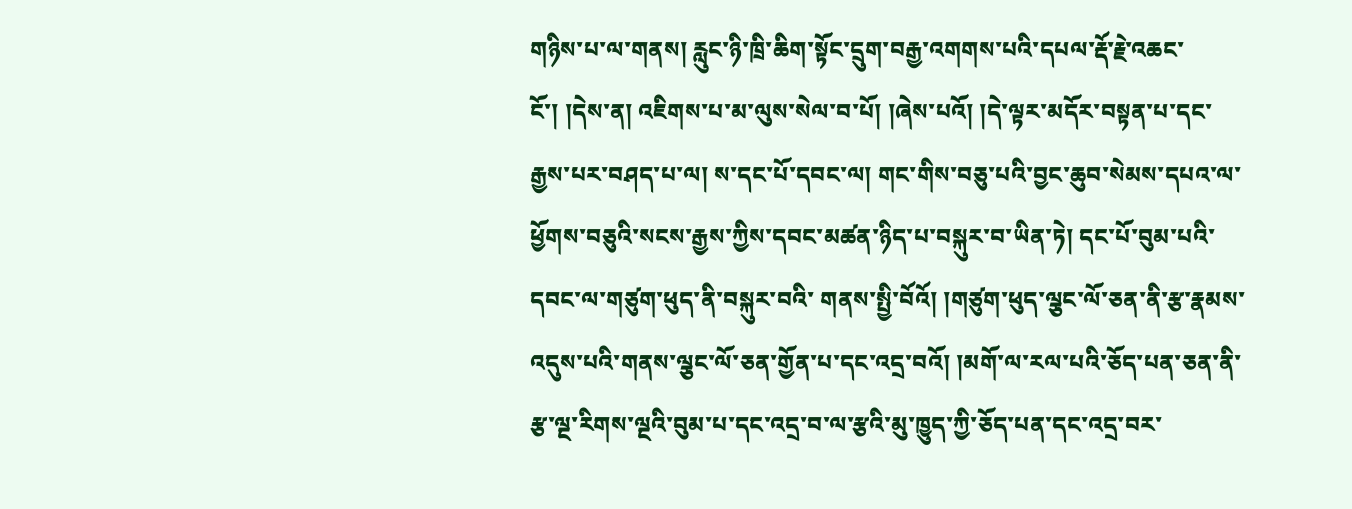གཉིས་པ་ལ་གནས། རླུང་ཉི་ཁྲི་ཆིག་སྟོང་དྲུག་བརྒྱ་འགགས་པའི་དཔལ་རྡོ་རྗེ་འཆང་ངོ་། །དེས་ན། འཇིགས་པ་མ་ལུས་སེལ་བ་པོ། །ཞེས་པའོ། །དེ་ལྟར་མདོར་བསྟན་པ་དང་རྒྱས་པར་བཤད་པ་ལ། ས་དང་པོ་དབང་ལ། གང་གིས་བཅུ་པའི་བྱང་ཆུབ་སེམས་དཔའ་ལ་ཕྱོགས་བཅུའི་སངས་རྒྱས་ཀྱིས་དབང་མཚན་ཉིད་པ་བསྐུར་བ་ཡིན་ཏེ། དང་པོ་བུམ་པའི་དབང་ལ་གཙུག་ཕུད་ནི་བསྐུར་བའི་ གནས་སྤྱི་བོའོ། །གཙུག་ཕུད་ལྕང་ལོ་ཅན་ནི་རྩ་རྣམས་འདུས་པའི་གནས་ལྕང་ལོ་ཅན་གྱོན་པ་དང་འདྲ་བའོ། །མགོ་ལ་རལ་པའི་ཅོད་པན་ཅན་ནི་རྩ་ལྔ་རིགས་ལྔའི་བུམ་པ་དང་འདྲ་བ་ལ་རྩའི་མུ་ཁྱུད་ཀྱི་ཅོད་པན་དང་འདྲ་བར་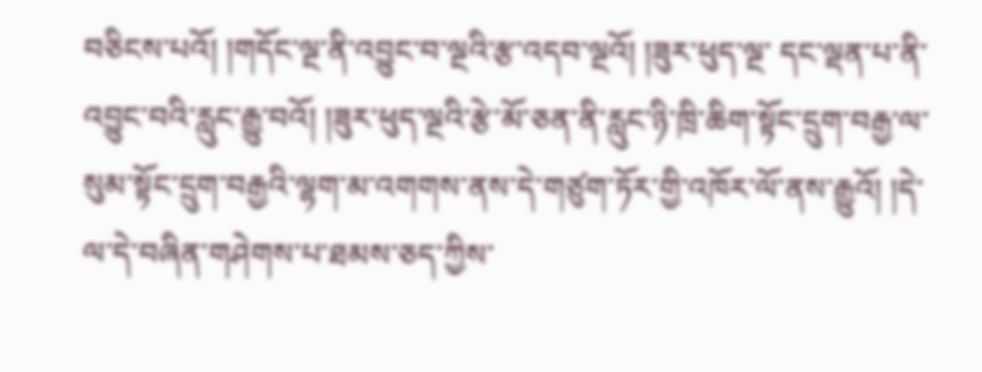བཅིངས་པའོ། །གདོང་ལྔ་ནི་འབྱུང་བ་ལྔའི་རྩ་འདབ་ལྔའོ། །ཟུར་ཕུད་ལྔ་ དང་ལྡན་པ་ནི་འབྱུང་བའི་རླུང་རྒྱུ་བའོ། །ཟུར་ཕུད་ལྔའི་རྩེ་མོ་ཅན་ནི་རླུང་ཉི་ཁྲི་ཆིག་སྟོང་དྲུག་བརྒྱ་ལ་སུམ་སྟོང་དྲུག་བརྒྱའི་ལྷག་མ་འགགས་ནས་དེ་གཙུག་ཏོར་གྱི་འཁོར་ལོ་ནས་རྒྱུའོ། །དེ་ལ་དེ་བཞིན་གཤེགས་པ་ཐམས་ཅད་ཀྱིས་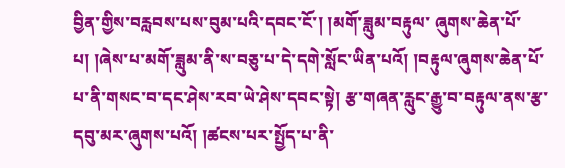བྱིན་གྱིས་བརླབས་པས་བུམ་པའི་དབང་ངོ་། །མགོ་ཟླུམ་བརྟུལ་ ཞུགས་ཆེན་པོ་པ། །ཞེས་པ་མགོ་ཟླུམ་ནི་ས་བཅུ་པ་དེ་དགེ་སློང་ཡིན་པའོ། །བརྟུལ་ཞུགས་ཆེན་པོ་པ་ནི་གསང་བ་དང་ཤེས་རབ་ཡེ་ཤེས་དབང་སྟེ། རྩ་གཞན་རླུང་རྒྱུ་བ་བརྟུལ་ནས་རྩ་དབུ་མར་ཞུགས་པའོ། །ཚངས་པར་སྤྱོད་པ་ནི་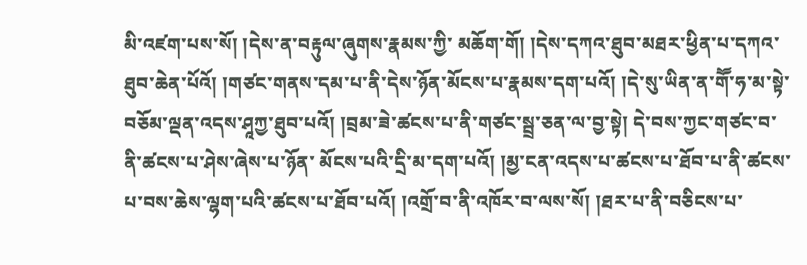མི་འཛག་པས་སོ། །དེས་ན་བརྟུལ་ཞུགས་རྣམས་ཀྱི་ མཆོག་གོ། །དེས་དཀའ་ཐུབ་མཐར་ཕྱིན་པ་དཀའ་ཐུབ་ཆེན་པོའོ། །གཙང་གནས་དམ་པ་ནི་དེས་ཉོན་མོངས་པ་རྣམས་དག་པའོ། །དེ་སུ་ཡིན་ན་གཽ་ཧ་མ་སྟེ་བཅོམ་ལྡན་འདས་ཤཱཀྱ་ཐུབ་པའོ། །བྲམ་ཟེ་ཚངས་པ་ནི་གཙང་སྦྲ་ཅན་ལ་བྱ་སྟེ། དེ་བས་ཀྱང་གཙང་བ་ནི་ཚངས་པ་ཤེས་ཞེས་པ་ཉོན་ མོངས་པའི་དྲི་མ་དག་པའོ། །མྱ་ངན་འདས་པ་ཚངས་པ་ཐོབ་པ་ནི་ཚངས་པ་བས་ཆེས་ལྷག་པའི་ཚངས་པ་ཐོབ་པའོ། །འགྲོ་བ་ནི་འཁོར་བ་ལས་སོ། །ཐར་པ་ནི་བཅིངས་པ་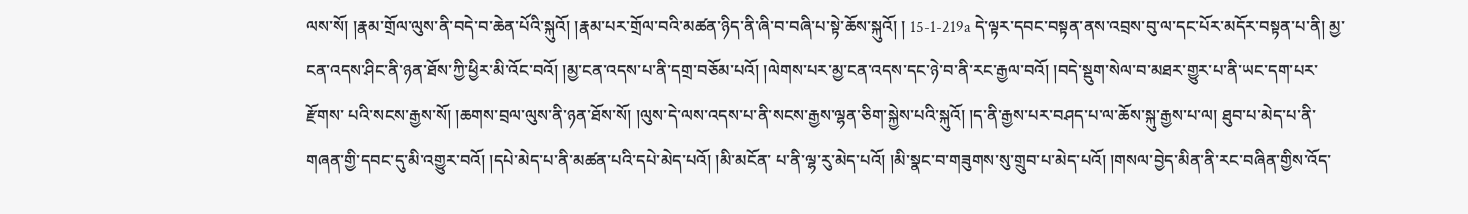ལས་སོ། །རྣམ་གྲོལ་ལུས་ནི་བདེ་བ་ཆེན་པོའི་སྐུའོ། །རྣམ་པར་གྲོལ་བའི་མཚན་ཉིད་ནི་ཞི་བ་བཞི་པ་སྟེ་ཆོས་སྐུའོ། ། 15-1-219a དེ་ལྟར་དབང་བསྟན་ནས་འབྲས་བུ་ལ་དང་པོར་མདོར་བསྟན་པ་ནི། མྱ་ངན་འདས་ཤིང་ནི་ཉན་ཐོས་ཀྱི་ཕྱིར་མི་འོང་བའོ། །མྱ་ངན་འདས་པ་ནི་དགྲ་བཅོམ་པའོ། །ལེགས་པར་མྱ་ངན་འདས་དང་ཉེ་བ་ནི་རང་རྒྱལ་བའོ། །བདེ་སྡུག་སེལ་བ་མཐར་གྱུར་པ་ནི་ཡང་དག་པར་རྫོགས་ པའི་སངས་རྒྱས་སོ། །ཆགས་བྲལ་ལུས་ནི་ཉན་ཐོས་སོ། །ལུས་དེ་ལས་འདས་པ་ནི་སངས་རྒྱས་ལྷན་ཅིག་སྐྱེས་པའི་སྐུའོ། །ད་ནི་རྒྱས་པར་བཤད་པ་ལ་ཆོས་སྐུ་རྒྱས་པ་ལ། ཐུབ་པ་མེད་པ་ནི་གཞན་གྱི་དབང་དུ་མི་འགྱུར་བའོ། །དཔེ་མེད་པ་ནི་མཚན་པའི་དཔེ་མེད་པའོ། །མི་མངོན་ པ་ནི་ལྷ་རུ་མེད་པའོ། །མི་སྣང་བ་གཟུགས་སུ་གྲུབ་པ་མེད་པའོ། །གསལ་བྱེད་མིན་ནི་རང་བཞིན་གྱིས་འོད་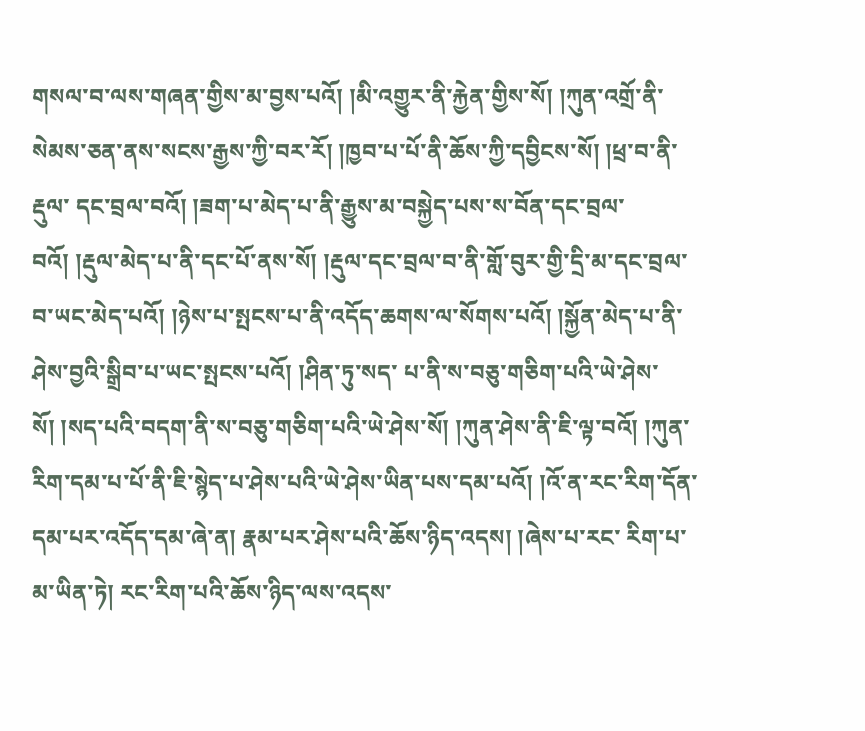གསལ་བ་ལས་གཞན་གྱིས་མ་བྱས་པའོ། །མི་འགྱུར་ནི་རྐྱེན་གྱིས་སོ། །ཀུན་འགྲོ་ནི་སེམས་ཅན་ནས་སངས་རྒྱས་ཀྱི་བར་རོ། །ཁྱབ་པ་པོ་ནི་ཆོས་ཀྱི་དབྱིངས་སོ། །ཕྲ་བ་ནི་རྡུལ་ དང་བྲལ་བའོ། །ཟག་པ་མེད་པ་ནི་རྒྱུས་མ་བསྐྱེད་པས་ས་བོན་དང་བྲལ་བའོ། །རྡུལ་མེད་པ་ནི་དང་པོ་ནས་སོ། །རྡུལ་དང་བྲལ་བ་ནི་གློ་བུར་གྱི་དྲི་མ་དང་བྲལ་བ་ཡང་མེད་པའོ། །ཉེས་པ་སྤངས་པ་ནི་འདོད་ཆགས་ལ་སོགས་པའོ། །སྐྱོན་མེད་པ་ནི་ཤེས་བྱའི་སྒྲིབ་པ་ཡང་སྤངས་པའོ། །ཤིན་ཏུ་སད་ པ་ནི་ས་བཅུ་གཅིག་པའི་ཡེ་ཤེས་སོ། །སད་པའི་བདག་ནི་ས་བཅུ་གཅིག་པའི་ཡེ་ཤེས་སོ། །ཀུན་ཤེས་ནི་ཇི་ལྟ་བའོ། །ཀུན་རིག་དམ་པ་པོ་ནི་ཇི་སྙེད་པ་ཤེས་པའི་ཡེ་ཤེས་ཡིན་པས་དམ་པའོ། །འོ་ན་རང་རིག་དོན་དམ་པར་འདོད་དམ་ཞེ་ན། རྣམ་པར་ཤེས་པའི་ཆོས་ཉིད་འདས། །ཞེས་པ་རང་ རིག་པ་མ་ཡིན་ཏེ། རང་རིག་པའི་ཆོས་ཉིད་ལས་འདས་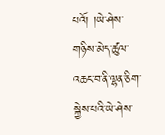པའོ། །ཡེ་ཤེས་གཉིས་མེད་ཚུལ་འཆང་བ་ནི་ལྷན་ཅིག་སྐྱེས་པའི་ཡེ་ཤེས་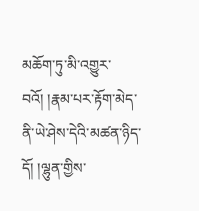མཆོག་ཏུ་མི་འགྱུར་བའོ། །རྣམ་པར་རྟོག་མེད་ནི་ཡེ་ཤེས་དེའི་མཚན་ཉིད་དོ། །ལྷུན་གྱིས་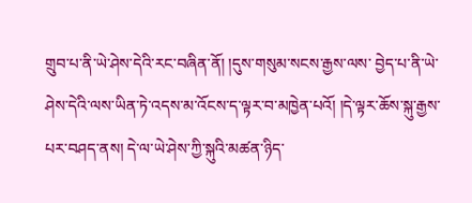གྲུབ་པ་ནི་ཡེ་ཤེས་དེའི་རང་བཞིན་ནོ། །དུས་གསུམ་སངས་རྒྱས་ལས་ བྱེད་པ་ནི་ཡེ་ཤེས་དེའི་ལས་ཡིན་ཏེ་འདས་མ་འོངས་ད་ལྟར་བ་མཁྱེན་པའོ། །དེ་ལྟར་ཆོས་སྐུ་རྒྱས་པར་བཤད་ནས། དེ་ལ་ཡེ་ཤེས་ཀྱི་སྐུའི་མཚན་ཉིད་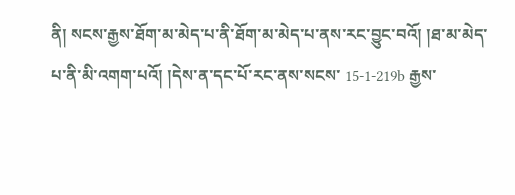ནི། སངས་རྒྱས་ཐོག་མ་མེད་པ་ནི་ཐོག་མ་མེད་པ་ནས་རང་བྱུང་བའོ། །ཐ་མ་མེད་པ་ནི་མི་འགག་པའོ། །དེས་ན་དང་པོ་རང་ནས་སངས་ 15-1-219b རྒྱས་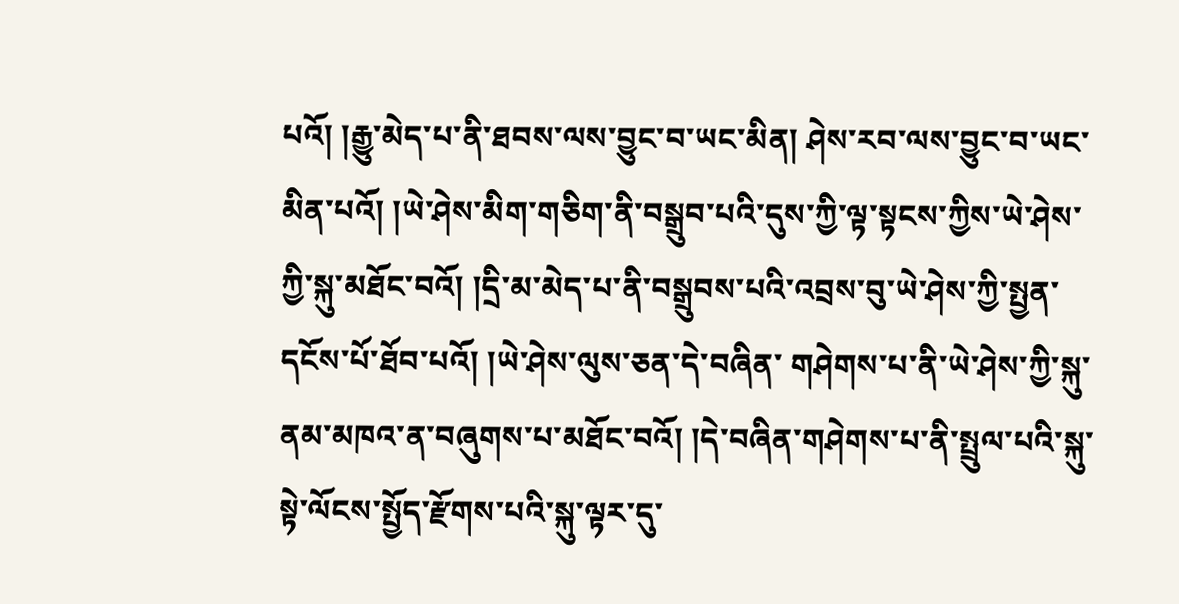པའོ། །རྒྱུ་མེད་པ་ནི་ཐབས་ལས་བྱུང་བ་ཡང་མིན། ཤེས་རབ་ལས་བྱུང་བ་ཡང་མིན་པའོ། །ཡེ་ཤེས་མིག་གཅིག་ནི་བསྒྲུབ་པའི་དུས་ཀྱི་ལྟ་སྟངས་ཀྱིས་ཡེ་ཤེས་ཀྱི་སྐུ་མཐོང་བའོ། །དྲི་མ་མེད་པ་ནི་བསྒྲུབས་པའི་འབྲས་བུ་ཡེ་ཤེས་ཀྱི་སྤྱན་དངོས་པོ་ཐོབ་པའོ། །ཡེ་ཤེས་ལུས་ཅན་དེ་བཞིན་ གཤེགས་པ་ནི་ཡེ་ཤེས་ཀྱི་སྐུ་ནམ་མཁའ་ན་བཞུགས་པ་མཐོང་བའོ། །དེ་བཞིན་གཤེགས་པ་ནི་སྤྲུལ་པའི་སྐུ་སྟེ་ལོངས་སྤྱོད་རྫོགས་པའི་སྐུ་ལྟར་དུ་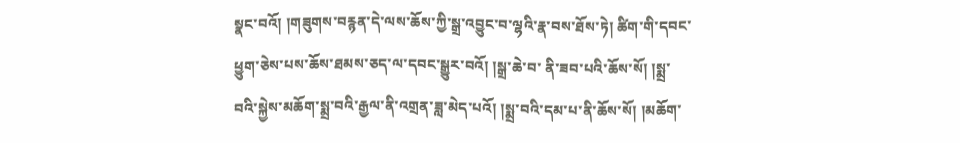སྣང་བའོ། །གཟུགས་བརྙན་དེ་ལས་ཆོས་ཀྱི་སྒྲ་འབྱུང་བ་ལྷའི་རྣ་བས་ཐོས་ཏེ། ཚིག་གི་དབང་ཕྱུག་ཅེས་པས་ཆོས་ཐམས་ཅད་ལ་དབང་སྒྱུར་བའོ། །སྒྲ་ཆེ་བ་ ནི་ཟབ་པའི་ཆོས་སོ། །སྨྲ་བའི་སྐྱེས་མཆོག་སྨྲ་བའི་རྒྱལ་ནི་འགྲན་ཟླ་མེད་པའོ། །སྨྲ་བའི་དམ་པ་ནི་ཆོས་སོ། །མཆོག་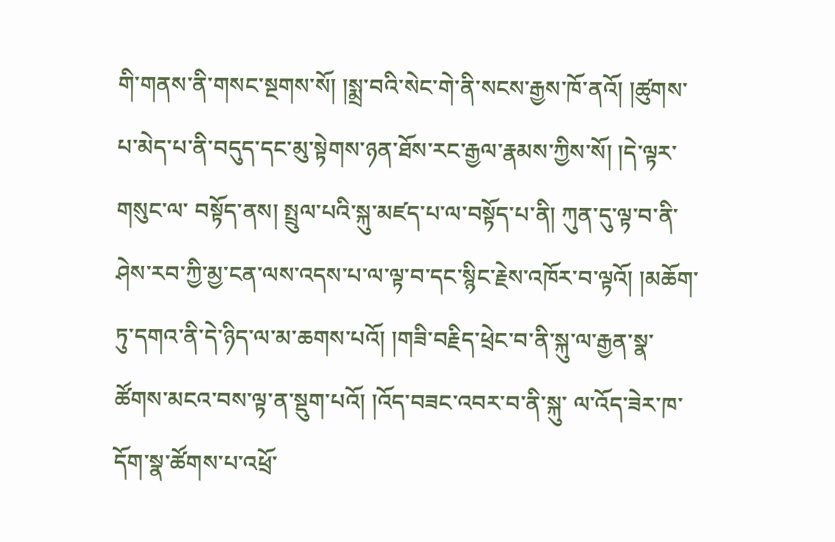གི་གནས་ནི་གསང་སྔགས་སོ། །སྨྲ་བའི་སེང་གེ་ནི་སངས་རྒྱས་ཁོ་ནའོ། །ཚུགས་པ་མེད་པ་ནི་བདུད་དང་མུ་སྟེགས་ཉན་ཐོས་རང་རྒྱལ་རྣམས་ཀྱིས་སོ། །དེ་ལྟར་གསུང་ལ་ བསྟོད་ནས། སྤྲུལ་པའི་སྐུ་མཛད་པ་ལ་བསྟོད་པ་ནི། ཀུན་དུ་ལྟ་བ་ནི་ཤེས་རབ་ཀྱི་མྱ་ངན་ལས་འདས་པ་ལ་ལྟ་བ་དང་སྙིང་རྗེས་འཁོར་བ་ལྟའོ། །མཆོག་ཏུ་དགའ་ནི་དེ་ཉིད་ལ་མ་ཆགས་པའོ། །གཟི་བརྗིད་ཕྲེང་བ་ནི་སྐུ་ལ་རྒྱན་སྣ་ཚོགས་མངའ་བས་ལྟ་ན་སྡུག་པའོ། །འོད་བཟང་འབར་བ་ནི་སྐུ་ ལ་འོད་ཟེར་ཁ་དོག་སྣ་ཚོགས་པ་འཕྲོ་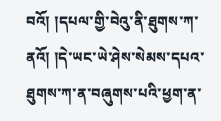བའོ། །དཔལ་གྱི་བེའུ་ནི་ཐུགས་ཀ་ནའོ། །དེ་ཡང་ཡེ་ཤེས་སེམས་དཔའ་ཐུགས་ཀ་ན་བཞུགས་པའི་ཕྱག་ན་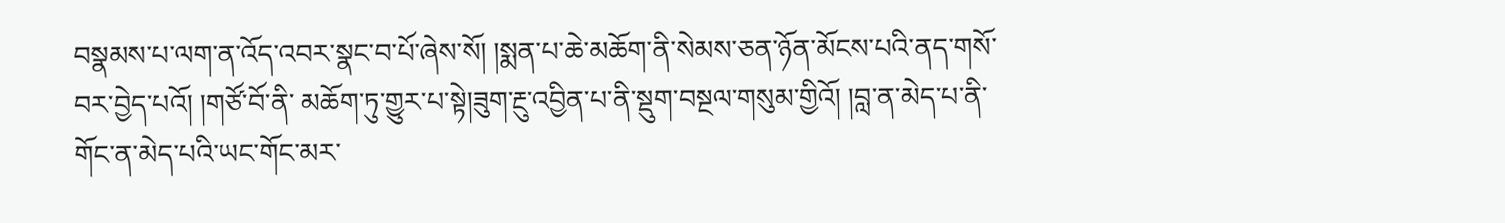བསྣམས་པ་ལག་ན་འོད་འབར་སྣང་བ་པོ་ཞེས་སོ། །སྨན་པ་ཆེ་མཆོག་ནི་སེམས་ཅན་ཉོན་མོངས་པའི་ནད་གསོ་བར་བྱེད་པའོ། །གཙོ་བོ་ནི་ མཆོག་ཏུ་གྱུར་པ་སྟེ།ཟུག་རྔུ་འབྱིན་པ་ནི་སྡུག་བསྔལ་གསུམ་གྱིའོ། །བླ་ན་མེད་པ་ནི་གོང་ན་མེད་པའི་ཡང་གོང་མར་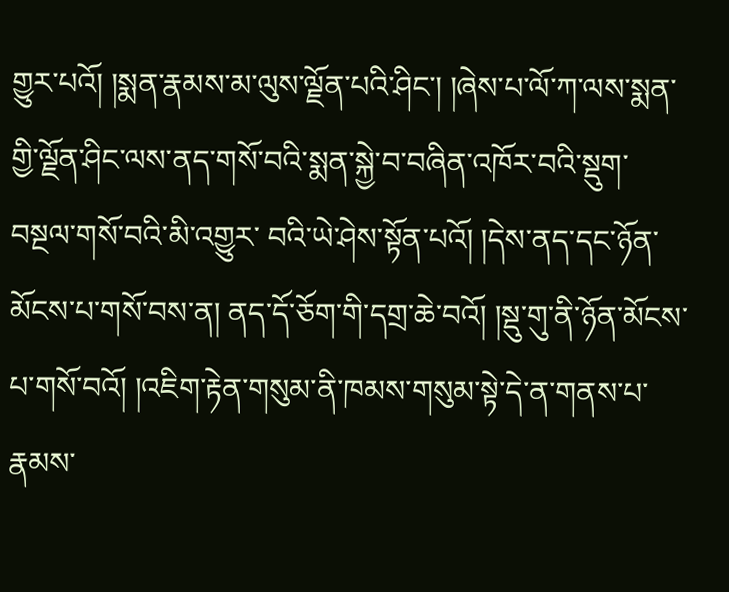གྱུར་པའོ། །སྨན་རྣམས་མ་ལུས་ལྗོན་པའི་ཤིང་། །ཞེས་པ་ལོ་ཀ་ལས་སྨན་གྱི་ལྗོན་ཤིང་ལས་ནད་གསོ་བའི་སྨན་སྐྱེ་བ་བཞིན་འཁོར་བའི་སྡུག་བསྔལ་གསོ་བའི་མི་འགྱུར་ བའི་ཡེ་ཤེས་སྟོན་པའོ། །དེས་ནད་དང་ཉོན་མོངས་པ་གསོ་བས་ན། ནད་དོ་ཅོག་གི་དགྲ་ཆེ་བའོ། །སྡུ་གུ་ནི་ཉོན་མོངས་པ་གསོ་བའོ། །འཇིག་རྟེན་གསུམ་ནི་ཁམས་གསུམ་སྟེ་དེ་ན་གནས་པ་རྣམས་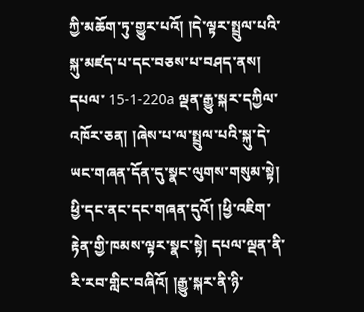ཀྱི་མཆོག་ཏུ་གྱུར་པའོ། །དེ་ལྟར་སྤྲུལ་པའི་སྐུ་མཛད་པ་དང་བཅས་པ་བཤད་ནས། དཔལ་ 15-1-220a ལྡན་རྒྱུ་སྐར་དཀྱིལ་འཁོར་ཅན། །ཞེས་པ་ལ་སྤྲུལ་པའི་སྐུ་དེ་ཡང་གཞན་དོན་དུ་སྣང་ལུགས་གསུམ་སྟེ། ཕྱི་དང་ནང་དང་གཞན་དུའོ། །ཕྱི་འཇིག་རྟེན་གྱི་ཁམས་ལྟར་སྣང་སྟེ། དཔལ་ལྡན་ནི་རི་རབ་གླིང་བཞིའོ། །རྒྱུ་སྐར་ནི་ཉི་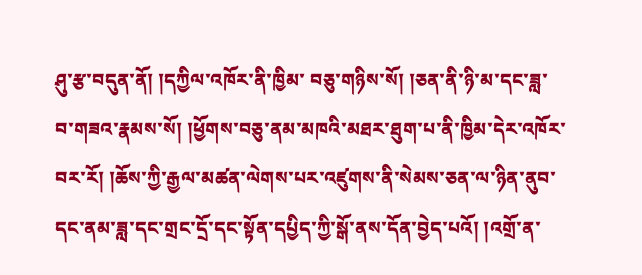ཤུ་རྩ་བདུན་ནོ། །དཀྱིལ་འཁོར་ནི་ཁྱིམ་ བཅུ་གཉིས་སོ། །ཅན་ནི་ཉི་མ་དང་ཟླ་བ་གཟའ་རྣམས་སོ། །ཕྱོགས་བཅུ་ནམ་མཁའི་མཐར་ཐུག་པ་ནི་ཁྱིམ་དེར་འཁོར་བར་རོ། །ཆོས་ཀྱི་རྒྱལ་མཚན་ལེགས་པར་འཛུགས་ནི་སེམས་ཅན་ལ་ཉིན་ནུབ་དང་ནམ་ཟླ་དང་གྲང་དྲོ་དང་སྟོན་དཔྱིད་ཀྱི་སྒོ་ནས་དོན་བྱེད་པའོ། །འགྲོ་ན་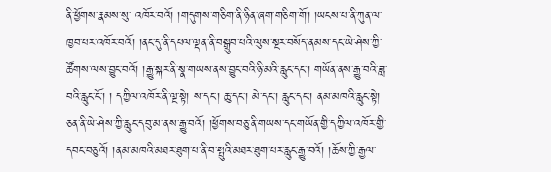ནི་ཕྱོགས་རྣམས་སུ་ འཁོར་བའོ། །གདུགས་གཅིག་ནི་ཉིན་ཞག་གཅིག་གོ། །ཡངས་པ་ནི་ཀུན་ལ་ཁྱབ་པར་འཁོར་བའོ། །ནང་དུ་ནི་དཔལ་ལྡན་ནི་བསྒྲུབ་པའི་ལུས་སྔར་བསོད་ནམས་དང་ཡེ་ཤེས་ཀྱི་ཚོགས་ལས་བྱུང་བའོ། །རྒྱུ་སྐར་ནི་སྣ་གཡས་ནས་བྱུང་བའི་ཉི་མའི་རླུང་དང་། གཡོན་ནས་རྒྱུ་བའི་ཟླ་བའི་རླུང་ངོ་། ། དཀྱིལ་འཁོར་ནི་ལྔ་སྟེ། ས་དང་། ཆུ་དང་། མེ་དང་། རླུང་དང་། ནམ་མཁའི་རླུང་སྟེ། ཅན་ནི་ཡེ་ཤེས་ཀྱི་རླུང་དབུ་མ་ནས་རྒྱུ་བའོ། །ཕྱོགས་བཅུ་ནི་གཡས་དང་གཡོན་གྱི་དཀྱིལ་འཁོར་གྱི་དབང་བཅུའོ། །ནམ་མཁའི་མཐར་ཐུག་པ་ནི་བ་སྤུའི་མཐར་ཐུག་པར་རླུང་རྒྱུ་བའོ། །ཆོས་ཀྱི་རྒྱལ་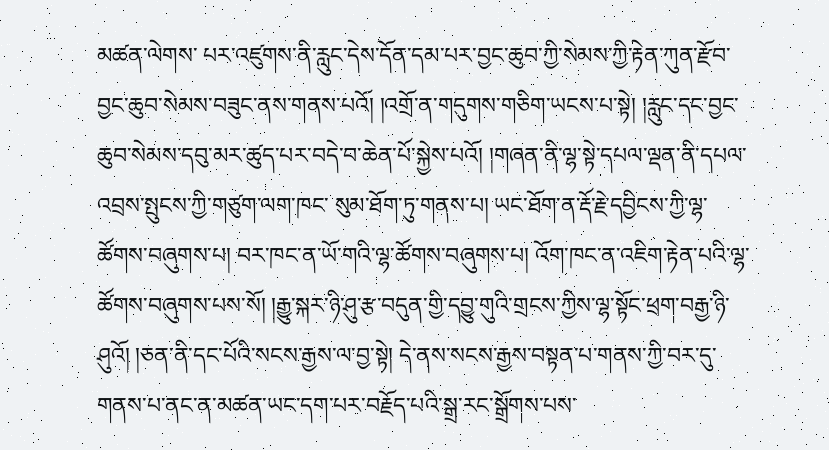མཚན་ལེགས་ པར་འཛུགས་ནི་རླུང་དེས་དོན་དམ་པར་བྱང་ཆུབ་ཀྱི་སེམས་ཀྱི་རྟེན་ཀུན་རྫོབ་བྱང་ཆུབ་སེམས་བཟུང་ནས་གནས་པའོ། །འགྲོ་ན་གདུགས་གཅིག་ཡངས་པ་སྟེ། །རླུང་དང་བྱང་ཆུབ་སེམས་དབུ་མར་ཚུད་པར་བདེ་བ་ཆེན་པོ་སྐྱེས་པའོ། །གཞན་ནི་ལྷ་སྟེ་དཔལ་ལྡན་ནི་དཔལ་འབྲས་སྤུངས་ཀྱི་གཙུག་ལག་ཁང་ སུམ་ཐོག་ཏུ་གནས་པ། ཡང་ཐོག་ན་རྡོ་རྗེ་དབྱིངས་ཀྱི་ལྷ་ཚོགས་བཞུགས་པ། བར་ཁང་ན་ཡོ་གའི་ལྷ་ཚོགས་བཞུགས་པ། འོག་ཁང་ན་འཇིག་རྟེན་པའི་ལྷ་ཚོགས་བཞུགས་པས་སོ། །རྒྱུ་སྐར་ཉི་ཤུ་རྩ་བདུན་གྱི་དབྱུ་གུའི་གྲངས་ཀྱིས་ལྷ་སྟོང་ཕྲག་བརྒྱ་ཉི་ཤུའོ། །ཅན་ནི་དང་པོའི་སངས་རྒྱས་ལ་བྱ་སྟེ། དེ་ནས་སངས་རྒྱས་བསྟན་པ་གནས་ཀྱི་བར་དུ་གནས་པ་ནང་ན་མཚན་ཡང་དག་པར་བརྗོད་པའི་སྒྲ་རང་སྒྲོགས་པས་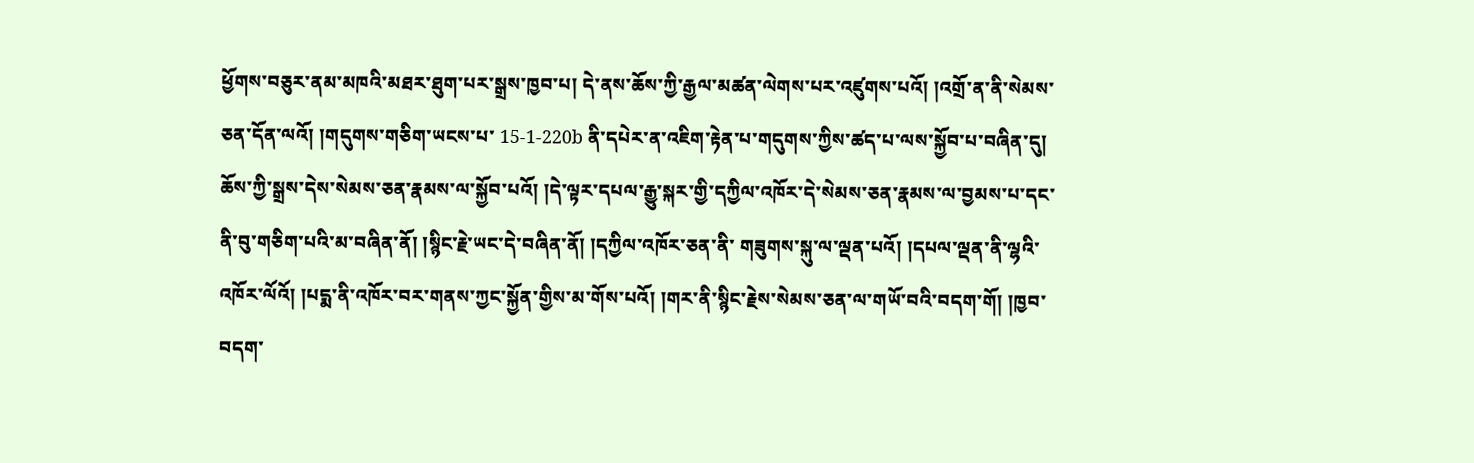ཕྱོགས་བཅུར་ནམ་མཁའི་མཐར་ཐུག་པར་སྒྲས་ཁྱབ་པ། དེ་ནས་ཆོས་ཀྱི་རྒྱལ་མཚན་ལེགས་པར་འཛུགས་པའོ། །འགྲོ་ན་ནི་སེམས་ཅན་དོན་ལའོ། །གདུགས་གཅིག་ཡངས་པ་ 15-1-220b ནི་དཔེར་ན་འཇིག་རྟེན་པ་གདུགས་ཀྱིས་ཚད་པ་ལས་སྐྱོབ་པ་བཞིན་དུ། ཆོས་ཀྱི་སྒྲས་དེས་སེམས་ཅན་རྣམས་ལ་སྐྱོབ་པའོ། །དེ་ལྟར་དཔལ་རྒྱུ་སྐར་གྱི་དཀྱིལ་འཁོར་དེ་སེམས་ཅན་རྣམས་ལ་བྱམས་པ་དང་ནི་བུ་གཅིག་པའི་མ་བཞིན་ནོ། །སྙིང་རྗེ་ཡང་དེ་བཞིན་ནོ། །དཀྱིལ་འཁོར་ཅན་ནི་ གཟུགས་སྐུ་ལ་ལྡན་པའོ། །དཔལ་ལྡན་ནི་ལྷའི་འཁོར་ལོའོ། །པདྨ་ནི་འཁོར་བར་གནས་ཀྱང་སྐྱོན་གྱིས་མ་གོས་པའོ། །གར་ནི་སྙིང་རྗེས་སེམས་ཅན་ལ་གཡོ་བའི་བདག་གོ། །ཁྱབ་བདག་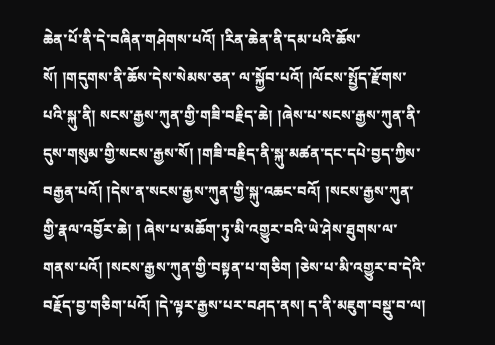ཆེན་པོ་ནི་དེ་བཞིན་གཤེགས་པའོ། །རིན་ཆེན་ནི་དམ་པའི་ཆོས་སོ། །གདུགས་ནི་ཆོས་དེས་སེམས་ཅན་ ལ་སྐྱོབ་པའོ། །ལོངས་སྤྱོད་རྫོགས་པའི་སྐུ་ནི། སངས་རྒྱས་ཀུན་གྱི་གཟི་བརྗིད་ཆེ། །ཞེས་པ་སངས་རྒྱས་ཀུན་ནི་དུས་གསུམ་གྱི་སངས་རྒྱས་སོ། །གཟི་བརྗིད་ནི་སྐུ་མཚན་དང་དཔེ་བྱད་ཀྱིས་བརྒྱན་པའོ། །དེས་ན་སངས་རྒྱས་ཀུན་གྱི་སྐུ་འཆང་བའོ། །སངས་རྒྱས་ཀུན་གྱི་རྣལ་འབྱོར་ཆེ། ། ཞེས་པ་མཆོག་ཏུ་མི་འགྱུར་བའི་ཡེ་ཤེས་ཐུགས་ལ་གནས་པའོ། །སངས་རྒྱས་ཀུན་གྱི་བསྟན་པ་གཅིག །ཅེས་པ་མི་འགྱུར་བ་དེའི་བརྗོད་བྱ་གཅིག་པའོ། །དེ་ལྟར་རྒྱས་པར་བཤད་ནས། ད་ནི་མཇུག་བསྡུ་བ་ལ།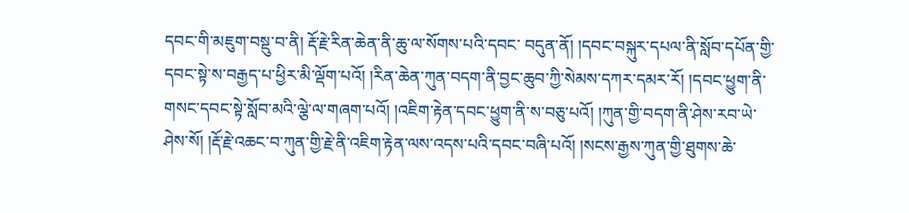དབང་གི་མཇུག་བསྡུ་བ་ནི། རྡོ་རྗེ་རིན་ཆེན་ནི་ཆུ་ལ་སོགས་པའི་དབང་ བདུན་ནོ། །དབང་བསྐུར་དཔལ་ནི་སློབ་དཔོན་གྱི་དབང་སྟེ་ས་བརྒྱད་པ་ཕྱིར་མི་ལྡོག་པའོ། །རིན་ཆེན་ཀུན་བདག་ནི་བྱང་ཆུབ་ཀྱི་སེམས་དཀར་དམར་རོ། །དབང་ཕྱུག་ནི་གསང་དབང་སྟེ་སློབ་མའི་ལྕེ་ལ་གཞག་པའོ། །འཇིག་རྟེན་དབང་ཕྱུག་ནི་ས་བཅུ་པའོ། །ཀུན་གྱི་བདག་ནི་ཤེས་རབ་ཡེ་ ཤེས་སོ། །རྡོ་རྗེ་འཆང་བ་ཀུན་གྱི་རྗེ་ནི་འཇིག་རྟེན་ལས་འདས་པའི་དབང་བཞི་པའོ། །སངས་རྒྱས་ཀུན་གྱི་ཐུགས་ཆེ་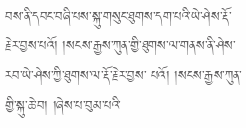བས་ནི་དབང་བཞི་པས་སྐུ་གསུང་ཐུགས་དག་པའི་ཡེ་ཤེས་རྡོ་རྗེར་བྱས་པའོ། །སངས་རྒྱས་ཀུན་གྱི་ཐུགས་ལ་གནས་ནི་ཤེས་རབ་ཡེ་ཤེས་ཀྱི་ཐུགས་ལ་རྡོ་རྗེར་བྱས་ པའོ། །སངས་རྒྱས་ཀུན་གྱི་སྐུ་ཆེ་བ། །ཞེས་པ་བུམ་པའི་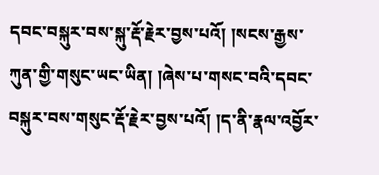དབང་བསྐུར་བས་སྐུ་རྡོ་རྗེར་བྱས་པའོ། །སངས་རྒྱས་ཀུན་གྱི་གསུང་ཡང་ཡིན། །ཞེས་པ་གསང་བའི་དབང་བསྐུར་བས་གསུང་རྡོ་རྗེར་བྱས་པའོ། །ད་ནི་རྣལ་འབྱོར་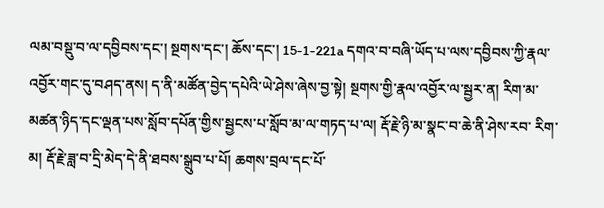ལམ་བསྡུ་བ་ལ་དབྱིབས་དང་། སྔགས་དང་། ཆོས་དང་། 15-1-221a དགའ་བ་བཞི་ཡོད་པ་ལས་དབྱིབས་ཀྱི་རྣལ་འབྱོར་གང་དུ་བཤད་ནས། ད་ནི་མཚོན་བྱེད་དཔེའི་ཡེ་ཤེས་ཞེས་བྱ་སྟེ། སྔགས་གྱི་རྣལ་འབྱོར་ལ་སྦྱར་ན། རིག་མ་མཚན་ཉིད་དང་ལྡན་པས་སློབ་དཔོན་གྱིས་སྦྱངས་པ་སློབ་མ་ལ་གཏད་པ་ལ། རྡོ་རྗེ་ཉི་མ་སྣང་བ་ཆེ་ནི་ཤེས་རབ་ རིག་མ། རྡོ་རྗེ་ཟླ་བ་དྲི་མེད་དེ་ནི་ཐབས་སྒྲུབ་པ་པོ། ཆགས་བྲལ་དང་པོ་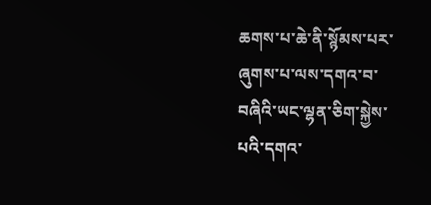ཆགས་པ་ཆེ་ནི་སྙོམས་པར་ཞུགས་པ་ལས་དགའ་བ་བཞིའི་ཡང་ལྷན་ཅིག་སྐྱེས་པའི་དགའ་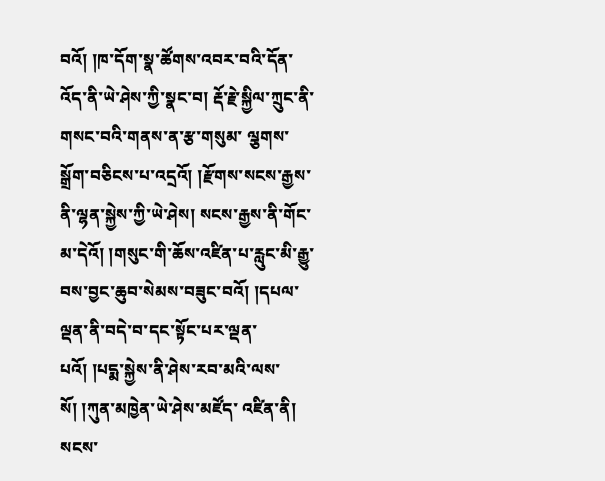བའོ། །ཁ་དོག་སྣ་ཚོགས་འབར་བའི་དོན་འོད་ནི་ཡེ་ཤེས་ཀྱི་སྣང་བ། རྡོ་རྗེ་སྐྱིལ་ཀྲུང་ནི་གསང་བའི་གནས་ན་རྩ་གསུམ་ ལྕགས་སྒྲོག་བཅིངས་པ་འདྲའོ། །རྫོགས་སངས་རྒྱས་ནི་ལྷན་སྐྱེས་ཀྱི་ཡེ་ཤེས། སངས་རྒྱས་ནི་གོང་མ་དེའོ། །གསུང་གི་ཆོས་འཛིན་པ་རླུང་མི་རྒྱུ་བས་བྱང་ཆུབ་སེམས་བཟུང་བའོ། །དཔལ་ལྡན་ནི་བདེ་བ་དང་སྟོང་པར་ལྡན་པའོ། །པདྨ་སྐྱེས་ནི་ཤེས་རབ་མའི་ལས་སོ། །ཀུན་མཁྱེན་ཡེ་ཤེས་མཛོད་ འཛིན་ནི། སངས་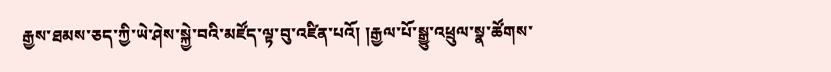རྒྱས་ཐམས་ཅད་ཀྱི་ཡེ་ཤེས་སྐྱེ་བའི་མཛོད་ལྟ་བུ་འཛིན་པའོ། །རྒྱལ་པོ་སྒྱུ་འཕྲུལ་སྣ་ཚོགས་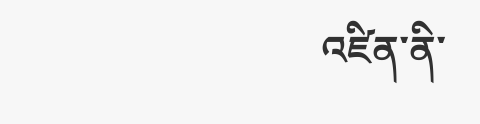འཛིན་ནི་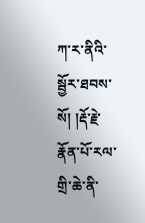ཀ་ར་ནིའི་སྦྱོར་ཐབས་སོ། །རྡོ་རྗེ་རྣོན་པོ་རལ་གྲི་ཆེ་ནི་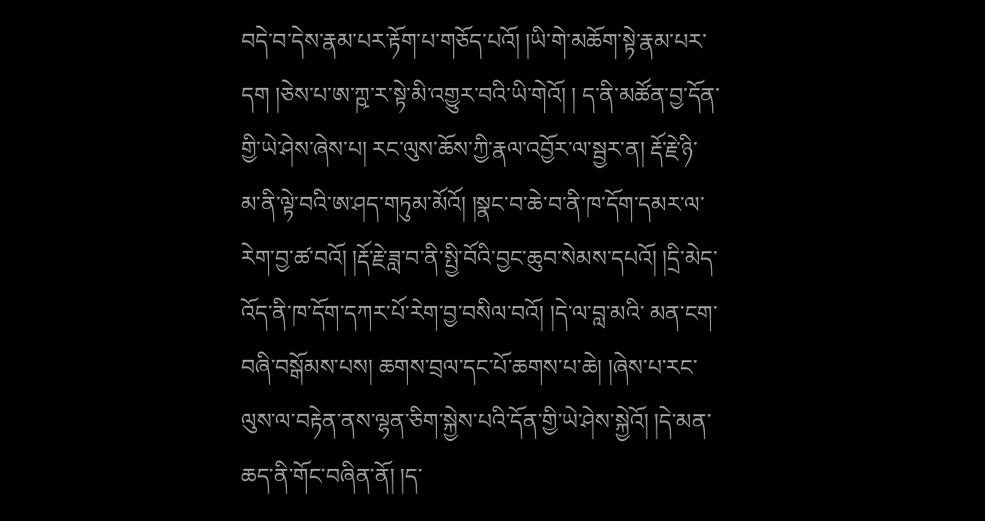བདེ་བ་དེས་རྣམ་པར་རྟོག་པ་གཅོད་པའོ། །ཡི་གེ་མཆོག་སྟེ་རྣམ་པར་དག །ཅེས་པ་ཨ་ཀྵ་ར་སྟེ་མི་འགྱུར་བའི་ཡི་གེའོ། ། ད་ནི་མཚོན་བྱ་དོན་གྱི་ཡེ་ཤེས་ཞེས་པ། རང་ལུས་ཆོས་ཀྱི་རྣལ་འབྱོར་ལ་སྦྱར་ན། རྡོ་རྗེ་ཉི་མ་ནི་ལྟེ་བའི་ཨ་ཤད་གཏུམ་མོའོ། །སྣང་བ་ཆེ་བ་ནི་ཁ་དོག་དམར་ལ་རེག་བྱ་ཚ་བའོ། །རྡོ་རྗེ་ཟླ་བ་ནི་སྤྱི་བོའི་བྱང་ཆུབ་སེམས་དཔའོ། །དྲི་མེད་འོད་ནི་ཁ་དོག་དཀར་པོ་རེག་བྱ་བསིལ་བའོ། །དེ་ལ་བླ་མའི་ མན་ངག་བཞི་བསྒོམས་པས། ཆགས་བྲལ་དང་པོ་ཆགས་པ་ཆེ། །ཞེས་པ་རང་ལུས་ལ་བརྟེན་ནས་ལྷན་ཅིག་སྐྱེས་པའི་དོན་གྱི་ཡེ་ཤེས་སྐྱེའོ། །དེ་མན་ཆད་ནི་གོང་བཞིན་ནོ། །ད་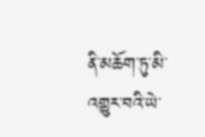ནི་མཆོག་ཏུ་མི་འགྱུར་བའི་ཡེ་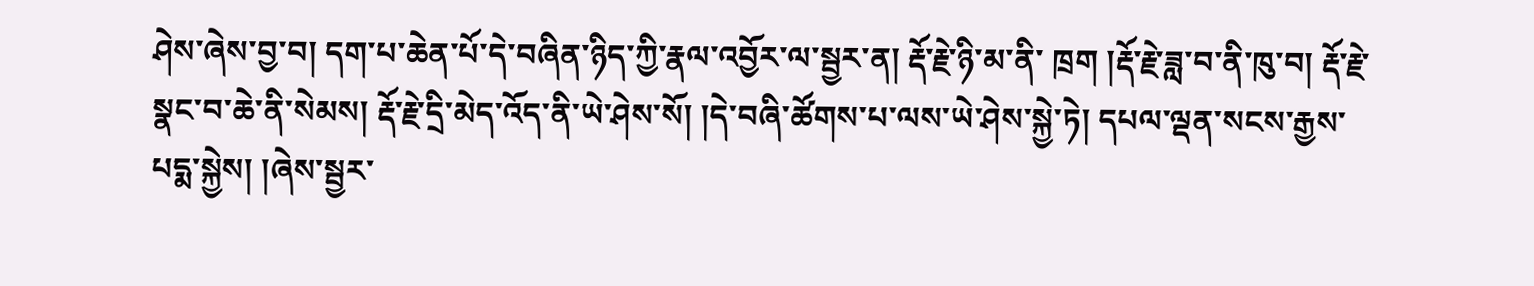ཤེས་ཞེས་བྱ་བ། དག་པ་ཆེན་པོ་དེ་བཞིན་ཉིད་ཀྱི་རྣལ་འབྱོར་ལ་སྦྱར་ན། རྡོ་རྗེ་ཉི་མ་ནི་ ཁྲག །རྡོ་རྗེ་ཟླ་བ་ནི་ཁུ་བ། རྡོ་རྗེ་སྣང་བ་ཆེ་ནི་སེམས། རྡོ་རྗེ་དྲི་མེད་འོད་ནི་ཡེ་ཤེས་སོ། །དེ་བཞི་ཚོགས་པ་ལས་ཡེ་ཤེས་སྐྱེ་ཏེ། དཔལ་ལྡན་སངས་རྒྱས་པདྨ་སྐྱེས། །ཞེས་སྦྱར་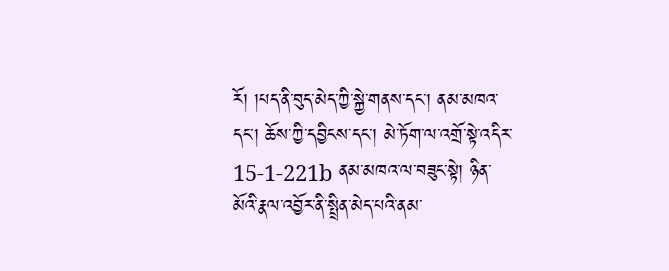རོ། །པད་ནི་བུད་མེད་ཀྱི་སྐྱེ་གནས་དང་། ནམ་མཁའ་དང་། ཆོས་ཀྱི་དབྱིངས་དང་། མེ་ཏོག་ལ་འགྲོ་སྟེ་འདིར་ 15-1-221b ནམ་མཁའ་ལ་བཟུང་སྟེ། ཉིན་མོའི་རྣལ་འབྱོར་ནི་སྤྲིན་མེད་པའི་ནམ་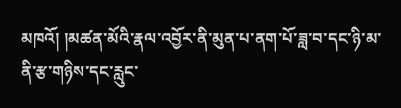མཁའོ། །མཚན་མོའི་རྣལ་འབྱོར་ནི་མུན་པ་ནག་པོ་ཟླ་བ་དང་ཉི་མ་ནི་རྩ་གཉིས་དང་རླུང་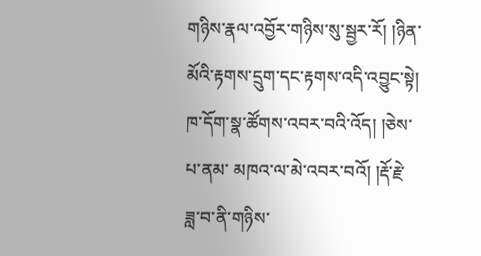གཉིས་རྣལ་འབྱོར་གཉིས་སུ་སྦྱར་རོ། །ཉིན་མོའི་རྟགས་དྲུག་དང་རྟགས་འདི་འབྱུང་སྟེ། ཁ་དོག་སྣ་ཚོགས་འབར་བའི་འོད། །ཅེས་པ་ནམ་ མཁའ་ལ་མེ་འབར་བའོ། །རྡོ་རྗེ་ཟླ་བ་ནི་གཉིས་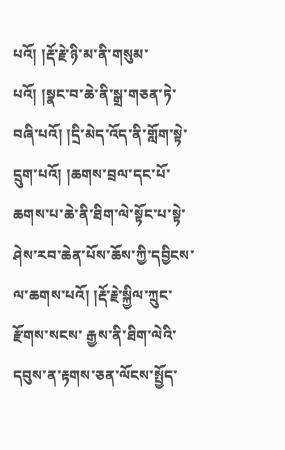པའོ། །རྡོ་རྗེ་ཉི་མ་ནི་གསུམ་པའོ། །སྣང་བ་ཆེ་ནི་སྒྲ་གཅན་ཏེ་བཞི་པའོ། །དྲི་མེད་འོད་ནི་གློག་སྟེ་དྲུག་པའོ། །ཆགས་བྲལ་དང་པོ་ཆགས་པ་ཆེ་ནི་ཐིག་ལེ་སྟོང་པ་སྟེ་ཤེས་རབ་ཆེན་པོས་ཆོས་ཀྱི་དབྱིངས་ལ་ཆགས་པའོ། །རྡོ་རྗེ་སྐྱིལ་ཀྲུང་རྫོགས་སངས་ རྒྱས་ནི་ཐིག་ལེའི་དབུས་ན་རྟགས་ཅན་ལོངས་སྤྱོད་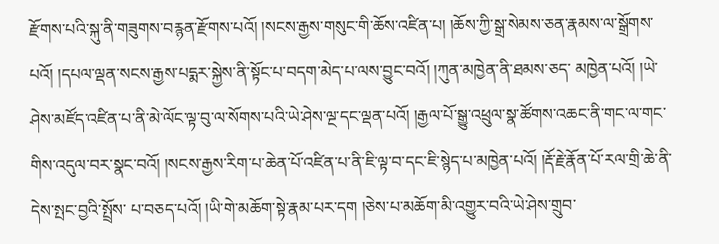རྫོགས་པའི་སྐུ་ནི་གཟུགས་བརྙན་རྫོགས་པའོ། །སངས་རྒྱས་གསུང་གི་ཆོས་འཛིན་པ། །ཆོས་ཀྱི་སྒྲ་སེམས་ཅན་རྣམས་ལ་སྒྲོགས་པའོ། །དཔལ་ལྡན་སངས་རྒྱས་པདྨར་སྐྱེས་ནི་སྟོང་པ་བདག་མེད་པ་ལས་བྱུང་བའོ། །ཀུན་མཁྱེན་ནི་ཐམས་ཅད་ མཁྱེན་པའོ། །ཡེ་ཤེས་མཛོད་འཛིན་པ་ནི་མེ་ལོང་ལྟ་བུ་ལ་སོགས་པའི་ཡེ་ཤེས་ལྔ་དང་ལྡན་པའོ། །རྒྱལ་པོ་སྒྱུ་འཕྲུལ་སྣ་ཚོགས་འཆང་ནི་གང་ལ་གང་གིས་འདུལ་བར་སྣང་བའོ། །སངས་རྒྱས་རིག་པ་ཆེན་པོ་འཛིན་པ་ནི་ཇི་ལྟ་བ་དང་ཇི་སྙེད་པ་མཁྱེན་པའོ། །རྡོ་རྗེ་རྣོན་པོ་རལ་གྲི་ཆེ་ནི་དེས་སྤང་བྱའི་སྤྲོས་ པ་བཅད་པའོ། །ཡི་གེ་མཆོག་སྟེ་རྣམ་པར་དག །ཅེས་པ་མཆོག་མི་འགྱུར་བའི་ཡེ་ཤེས་གྲུབ་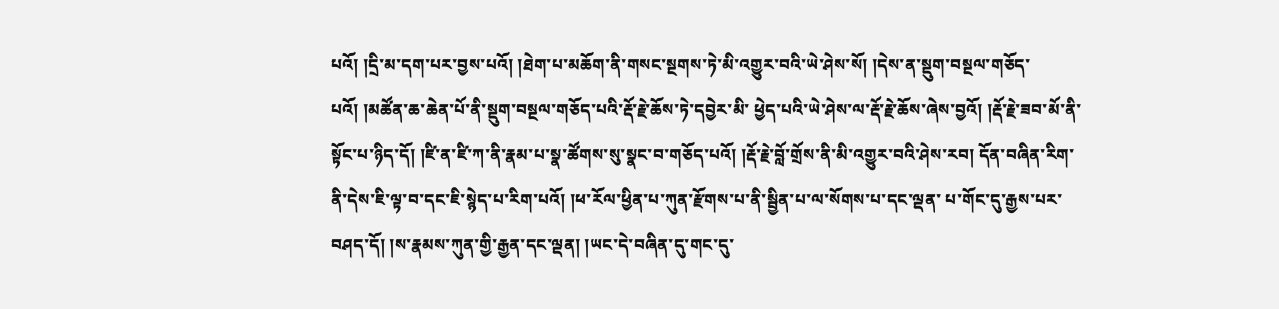པའོ། །དྲི་མ་དག་པར་བྱས་པའོ། །ཐེག་པ་མཆོག་ནི་གསང་སྔགས་ཏེ་མི་འགྱུར་བའི་ཡེ་ཤེས་སོ། །དེས་ན་སྡུག་བསྔལ་གཅོད་པའོ། །མཚོན་ཆ་ཆེན་པོ་ནི་སྡུག་བསྔལ་གཅོད་པའི་རྡོ་རྗེ་ཆོས་ཏེ་དབྱེར་མི་ ཕྱེད་པའི་ཡེ་ཤེས་ལ་རྡོ་རྗེ་ཆོས་ཞེས་བྱའོ། །རྡོ་རྗེ་ཟབ་མོ་ནི་སྟོང་པ་ཉིད་དོ། །ཛི་ན་ཛི་ཀ་ནི་རྣམ་པ་སྣ་ཚོགས་སུ་སྣང་བ་གཅོད་པའོ། །རྡོ་རྗེ་བློ་གྲོས་ནི་མི་འགྱུར་བའི་ཤེས་རབ། དོན་བཞིན་རིག་ནི་དེས་ཇི་ལྟ་བ་དང་ཇི་སྙེད་པ་རིག་པའོ། །ཕ་རོལ་ཕྱིན་པ་ཀུན་རྫོགས་པ་ནི་སྦྱིན་པ་ལ་སོགས་པ་དང་ལྡན་ པ་གོང་དུ་རྒྱས་པར་བཤད་དོ། །ས་རྣམས་ཀུན་གྱི་རྒྱན་དང་ལྡན། །ཡང་དེ་བཞིན་དུ་གང་དུ་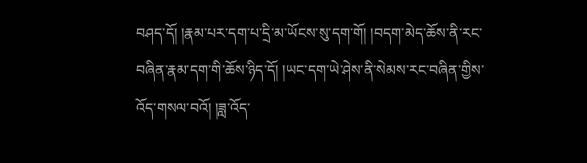བཤད་དོ། །རྣམ་པར་དག་པ་དྲི་མ་ཡོངས་སུ་དག་གོ། །བདག་མེད་ཆོས་ནི་རང་བཞིན་རྣམ་དག་གི་ཆོས་ཉིད་དོ། །ཡང་དག་ཡེ་ཤེས་ནི་སེམས་རང་བཞིན་གྱིས་འོད་གསལ་བའོ། །ཟླ་འོད་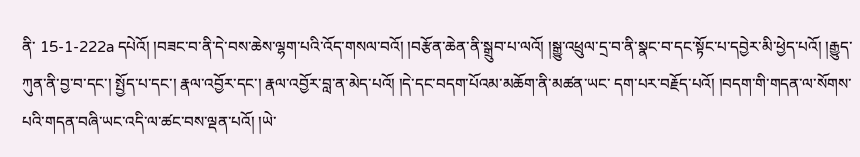ནི་ 15-1-222a དཔེའོ། །བཟང་བ་ནི་དེ་བས་ཆེས་ལྷག་པའི་འོད་གསལ་བའོ། །བརྩོན་ཆེན་ནི་སྒྲུབ་པ་ལའོ། །སྒྱུ་འཕྲུལ་དྲ་བ་ནི་སྣང་བ་དང་སྟོང་པ་དབྱེར་མི་ཕྱེད་པའོ། །རྒྱུད་ཀུན་ནི་བྱ་བ་དང་། སྤྱོད་པ་དང་། རྣལ་འབྱོར་དང་། རྣལ་འབྱོར་བླ་ན་མེད་པའོ། །དེ་དང་བདག་པོའམ་མཆོག་ནི་མཚན་ཡང་ དག་པར་བརྗོད་པའོ། །བདག་གི་གདན་ལ་སོགས་པའི་གདན་བཞི་ཡང་འདི་ལ་ཚང་བས་ལྡན་པའོ། །ཡེ་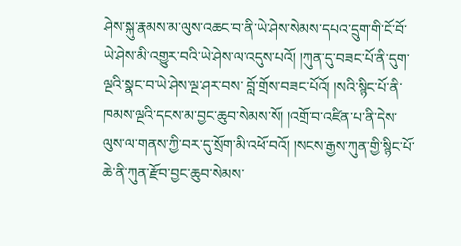ཤེས་སྐུ་རྣམས་མ་ལུས་འཆང་བ་ནི་ཡེ་ཤེས་སེམས་དཔའ་དྲུག་གི་ངོ་བོ་ཡེ་ཤེས་མི་འགྱུར་བའི་ཡེ་ཤེས་ལ་འདུས་པའོ། །ཀུན་དུ་བཟང་པོ་ནི་དུག་ལྔའི་སྣང་བ་ཡེ་ཤེས་ལྔ་ཤར་བས་ བློ་གྲོས་བཟང་པོའོ། །སའི་སྙིང་པོ་ནི་ཁམས་ལྔའི་དངས་མ་བྱང་ཆུབ་སེམས་སོ། །འགྲོ་བ་འཛིན་པ་ནི་དེས་ལུས་ལ་གནས་ཀྱི་བར་དུ་སྲོག་མི་འཕོ་བའོ། །སངས་རྒྱས་ཀུན་གྱི་སྙིང་པོ་ཆེ་ནི་ཀུན་རྫོབ་བྱང་ཆུབ་སེམས་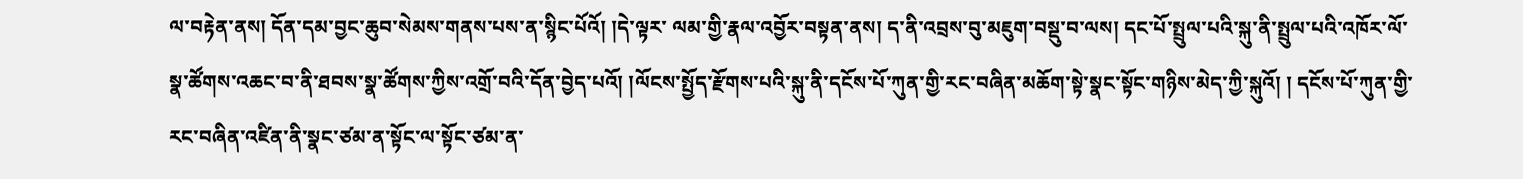ལ་བརྟེན་ནས། དོན་དམ་བྱང་ཆུབ་སེམས་གནས་པས་ན་སྙིང་པོའོ། །དེ་ལྟར་ ལམ་གྱི་རྣལ་འབྱོར་བསྟན་ནས། ད་ནི་འབྲས་བུ་མཇུག་བསྡུ་བ་ལས། དང་པོ་སྤྲུལ་པའི་སྐུ་ནི་སྤྲུལ་པའི་འཁོར་ལོ་སྣ་ཚོགས་འཆང་བ་ནི་ཐབས་སྣ་ཚོགས་ཀྱིས་འགྲོ་བའི་དོན་བྱེད་པའོ། །ལོངས་སྤྱོད་རྫོགས་པའི་སྐུ་ནི་དངོས་པོ་ཀུན་གྱི་རང་བཞིན་མཆོག་སྟེ་སྣང་སྟོང་གཉིས་མེད་ཀྱི་སྐུའོ། ། དངོས་པོ་ཀུན་གྱི་རང་བཞིན་འཛིན་ནི་སྣང་ཙམ་ན་སྟོང་ལ་སྟོང་ཙམ་ན་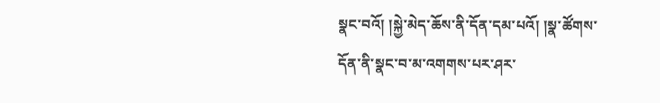སྣང་བའོ། །སྐྱེ་མེད་ཆོས་ནི་དོན་དམ་པའོ། །སྣ་ཚོགས་དོན་ནི་སྣང་བ་མ་འགགས་པར་ཤར་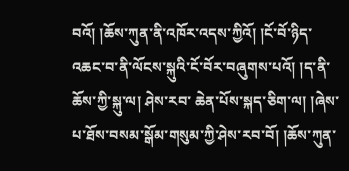བའོ། །ཆོས་ཀུན་ནི་འཁོར་འདས་ཀྱིའོ། །ངོ་བོ་ཉིད་འཆང་བ་ནི་ལོངས་སྐུའི་ངོ་བོར་བཞུགས་པའོ། །ད་ནི་ཆོས་ཀྱི་སྐུ་ལ། ཤེས་རབ་ ཆེན་པོས་སྐད་ཅིག་ལ། །ཞེས་པ་ཐོས་བསམ་སྒོམ་གསུམ་ཀྱི་ཤེས་རབ་བོ། །ཆོས་ཀུན་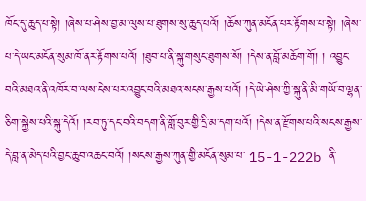ཁོང་དུ་ཆུད་པ་སྟེ། །ཞེས་པ་ཤེས་བྱ་མ་ལུས་པ་ཐུགས་སུ་ཆུད་པའོ། །ཆོས་ཀུན་མངོན་པར་རྟོགས་པ་སྟེ། །ཞེས་པ་དེ་ཡང་མངོན་སུམ་ཁོ་ནར་རྟོགས་པའོ། །ཐུབ་པ་ནི་སྐུ་གསུང་ཐུགས་སོ། །དེས་ན་བློ་མཆོག་གོ། ། འབྱུང་བའི་མཐའ་ནི་འཁོར་བ་ལས་ངེས་པར་འབྱུང་བའི་མཐའ་སངས་རྒྱས་པའོ། །དེ་ཡེ་ཤེས་ཀྱི་སྐུ་ནི་མི་གཡོ་བ་ལྷན་ཅིག་སྐྱེས་པའི་སྐུ་དེའོ། །རབ་ཏུ་དང་བའི་བདག་ནི་གློ་བུར་གྱི་དྲི་མ་དག་པའོ། །དེས་ན་རྫོགས་པའི་སངས་རྒྱས་དེ་བླ་ན་མེད་པའི་བྱང་ཆུབ་འཆང་བའོ། །སངས་རྒྱས་ཀུན་གྱི་མངོན་སུམ་པ་ 15-1-222b ནི་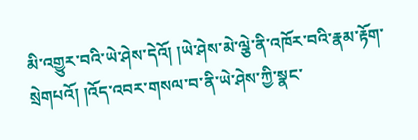མི་འགྱུར་བའི་ཡེ་ཤེས་དེའོ། །ཡེ་ཤེས་མེ་ལྕེ་ནི་འཁོར་བའི་རྣམ་རྟོག་སྲེགཔའོ། །འོད་འབར་གསལ་བ་ནི་ཡེ་ཤེས་ཀྱི་སྣང་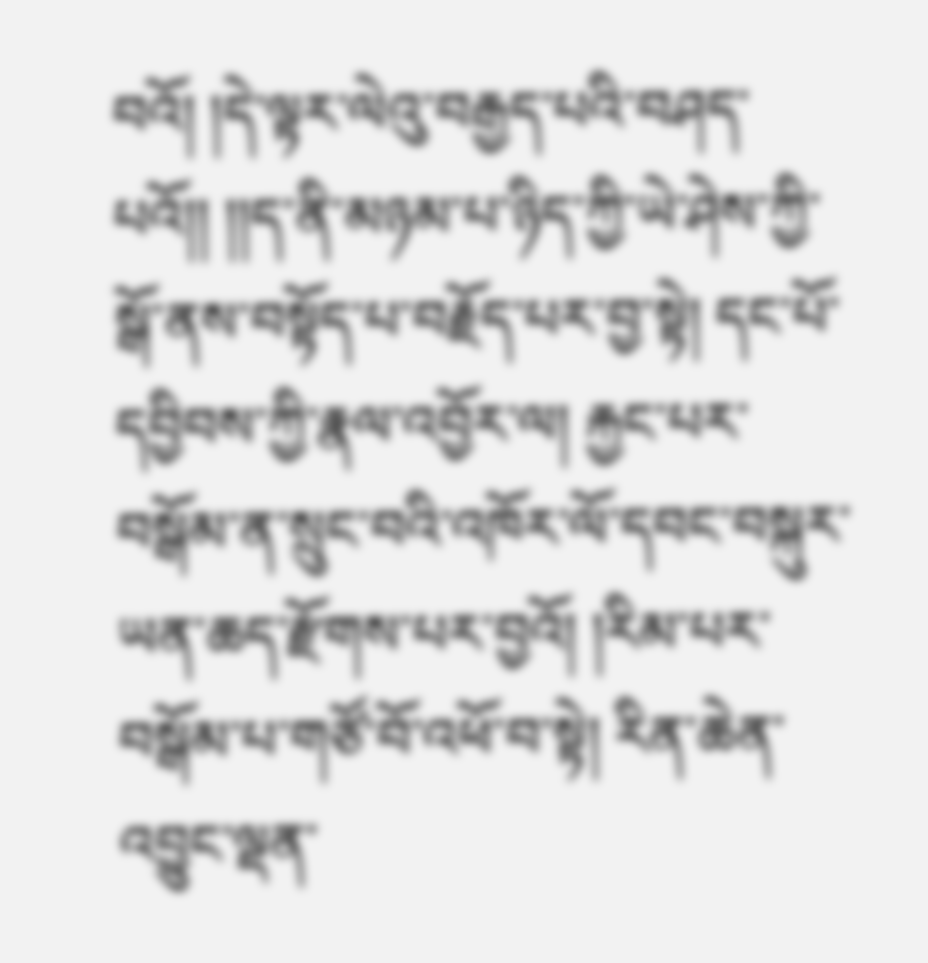བའོ། །དེ་ལྟར་ལེའུ་བརྒྱད་པའི་བཤད་པའོ།། །།ད་ནི་མཉམ་པ་ཉིད་ཀྱི་ཡེ་ཤེས་ཀྱི་སྒོ་ནས་བསྟོད་པ་བརྗོད་པར་བྱ་སྟེ། དང་པོ་དབྱིབས་ཀྱི་རྣལ་འབྱོར་ལ། རྐྱང་པར་བསྒོམ་ན་སྲུང་བའི་འཁོར་ལོ་དབང་བསྐུར་ཡན་ཆད་རྫོགས་པར་བྱའོ། །རིམ་པར་བསྒོམ་པ་གཙོ་བོ་འཕོ་བ་སྟེ། རིན་ཆེན་འབྱུང་ལྡན་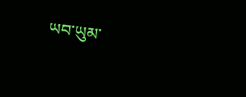ཡབ་ཡུམ་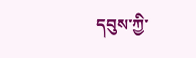དབུས་ཀྱི་